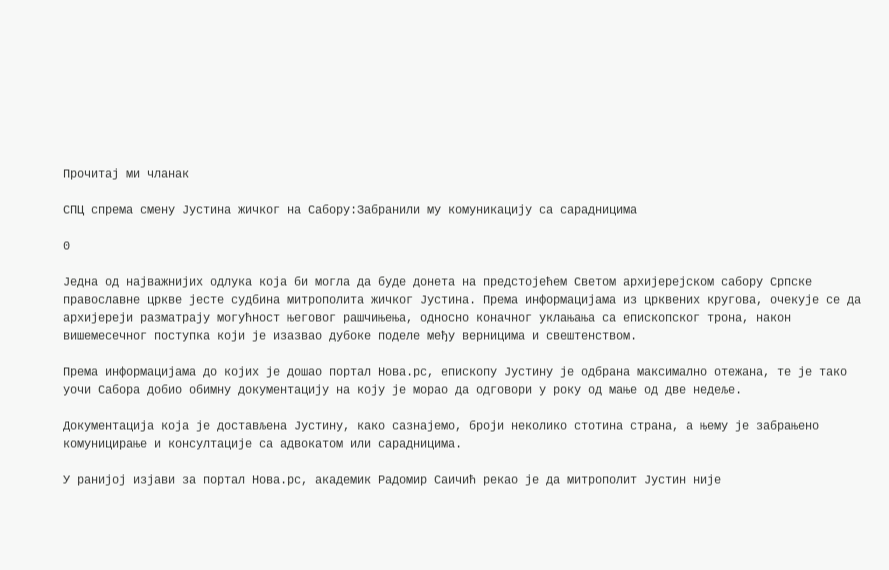Прочитај ми чланак

СПЦ спрема смену Јустина жичког на Сабору:Забранили му комуникацију са сарадницима

0

Једна од најважнијих одлука која би могла да буде донета на предстојећем Светом архијерејском сабору Српске православне цркве јесте судбина митрополита жичког Јустина. Према информацијама из црквених кругова, очекује се да архијереји разматрају могућност његовог рашчињења, односно коначног уклањања са епископског трона, након вишемесечног поступка који је изазвао дубоке поделе међу верницима и свештенством.

Према информацијама до којих је дошао портал Нова.рс, епископу Јустину је одбрана максимално отежана, те је тако уочи Сабора добио обимну документацију на коју је морао да одговори у року од мање од две недеље.

Документација која је достављена Јустину, како сазнајемо, броји неколико стотина страна, а њему је забрањено комуницирање и консултације са адвокатом или сарадницима.

У ранијој изјави за портал Нова.рс, академик Радомир Саичић рекао је да митрополит Јустин није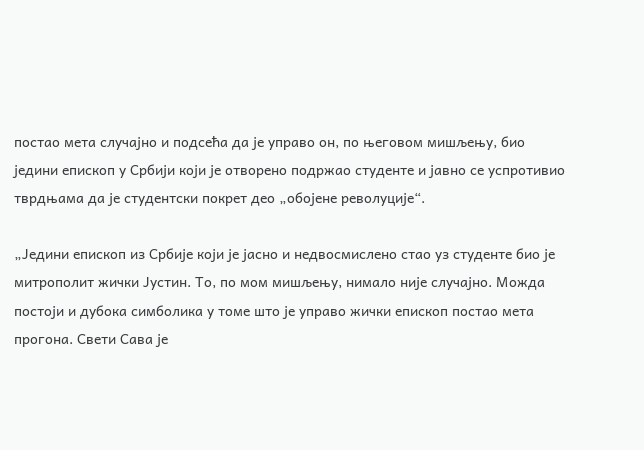постао мета случајно и подсећа да је управо он, по његовом мишљењу, био једини епископ у Србији који је отворено подржао студенте и јавно се успротивио тврдњама да је студентски покрет део „обојене револуције“.

„Једини епископ из Србије који је јасно и недвосмислено стао уз студенте био је митрополит жички Јустин. То, по мом мишљењу, нимало није случајно. Можда постоји и дубока симболика у томе што је управо жички епископ постао мета прогона. Свети Сава је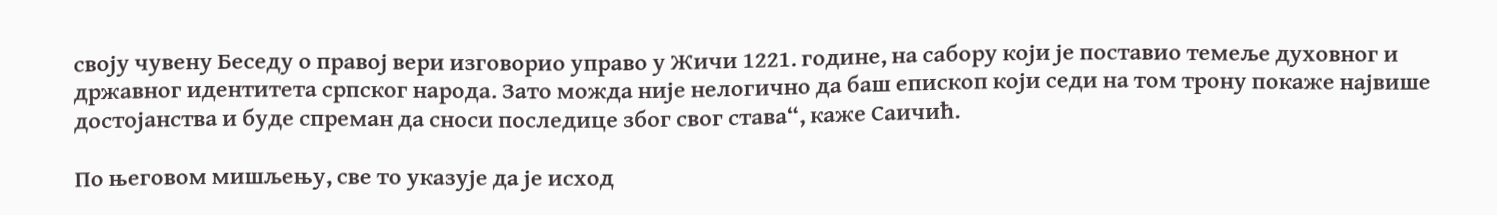своју чувену Беседу о правој вери изговорио управо у Жичи 1221. године, на сабору који је поставио темеље духовног и државног идентитета српског народа. Зато можда није нелогично да баш епископ који седи на том трону покаже највише достојанства и буде спреман да сноси последице због свог става“, каже Саичић.

По његовом мишљењу, све то указује да је исход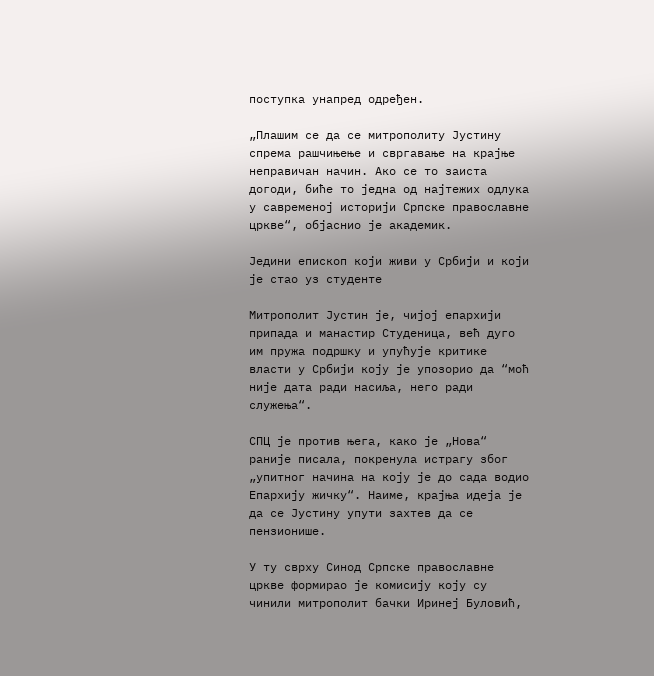поступка унапред одређен.

„Плашим се да се митрополиту Јустину спрема рашчињење и свргавање на крајње неправичан начин. Ако се то заиста догоди, биће то једна од најтежих одлука у савременој историји Српске православне цркве“, објаснио је академик.

Једини епископ који живи у Србији и који је стао уз студенте

Митрополит Јустин је, чијој епархији припада и манастир Студеница, већ дуго им пружа подршку и упућује критике власти у Србији коју је упозорио да “моћ није дата ради насиља, него ради служења“.

СПЦ је против њега, како је „Нова“ раније писала, покренула истрагу због „упитног начина на коју је до сада водио Епархију жичку“. Наиме, крајња идеја је да се Јустину упути захтев да се пензионише.

У ту сврху Синод Српске православне цркве формирао је комисију коју су чинили митрополит бачки Иринеј Буловић,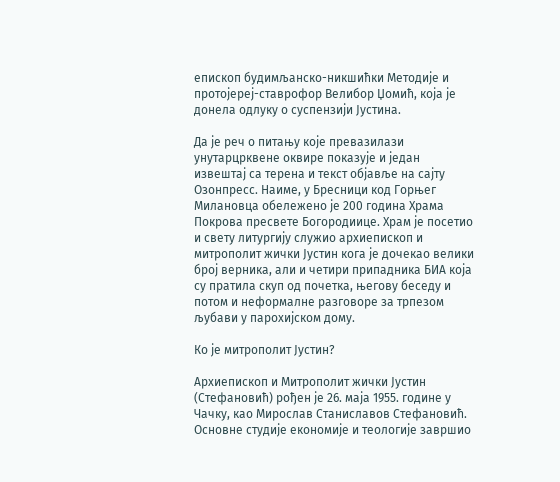епископ будимљанско-никшићки Методије и протојереј-ставрофор Велибор Џомић, која је донела одлуку о суспензији Јустина.

Да је реч о питању које превазилази унутарцрквене оквире показује и један извештај са терена и текст објавље на сајту Озонпресс. Наиме, у Бресници код Горњег Милановца обележено је 200 година Храма Покрова пресвете Богородиице. Храм је посетио и свету литургију служио архиепископ и митрополит жички Јустин кога је дочекао велики број верника, али и четири припадника БИА која су пратила скуп од почетка, његову беседу и потом и неформалне разговоре за трпезом љубави у парохијском дому.

Ко је митрополит Јустин?

Архиепископ и Митрополит жички Јустин (Стефановић) рођен је 26. маја 1955. године у Чачку, као Мирослав Станиславов Стефановић. Основне студије економије и теологије завршио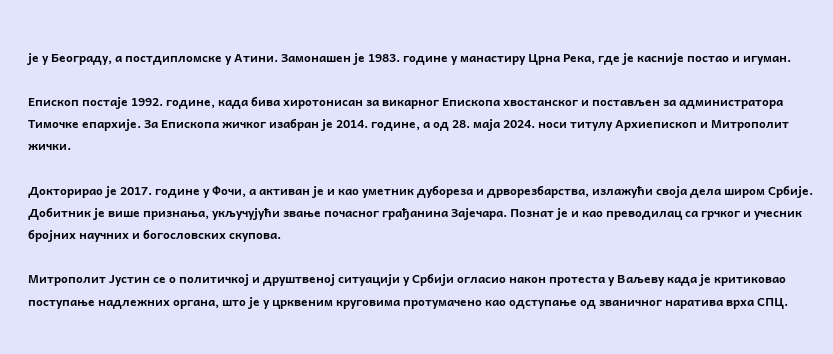је у Београду, а постдипломске у Атини. Замонашен је 1983. године у манастиру Црна Река, где је касније постао и игуман.

Епископ постаје 1992. године, када бива хиротонисан за викарног Епископа хвостанског и постављен за администратора Тимочке епархије. За Епископа жичког изабран је 2014. године, а од 28. маја 2024. носи титулу Архиепископ и Митрополит жички.

Докторирао је 2017. године у Фочи, а активан је и као уметник дубореза и дрворезбарства, излажући своја дела широм Србије. Добитник је више признања, укључујући звање почасног грађанина Зајечара. Познат је и као преводилац са грчког и учесник бројних научних и богословских скупова.

Митрополит Јустин се о политичкој и друштвеној ситуацији у Србији огласио након протеста у Ваљеву када је критиковао поступање надлежних органа, што је у црквеним круговима протумачено као одступање од званичног наратива врха СПЦ.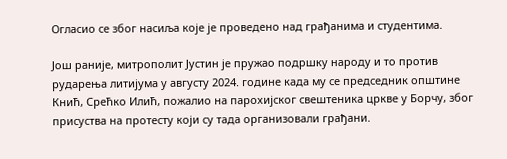Огласио се због насиља које је проведено над грађанима и студентима.

Још раније, митрополит Јустин је пружао подршку народу и то против рударења литијума у августу 2024. године када му се председник општине Кнић, Срећко Илић, пожалио на парохијског свештеника цркве у Борчу, због присуства на протесту који су тада организовали грађани.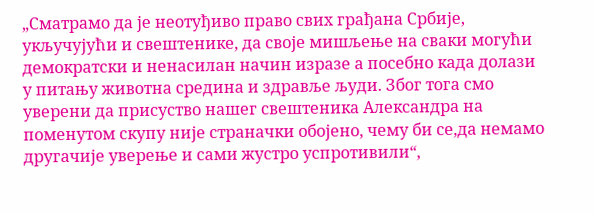„Сматрамо да је неотуђиво право свих грађана Србије, укључујући и свештенике, да своје мишљење на сваки могући демократски и ненасилан начин изразе а посебно када долази у питању животна средина и здравље људи. Због тога смо уверени да присуство нашег свештеника Александра на поменутом скупу није страначки обојено, чему би се,да немамо другачије уверење и сами жустро успротивили“,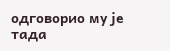одговорио му је тада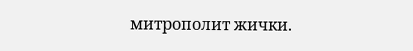митрополит жички.